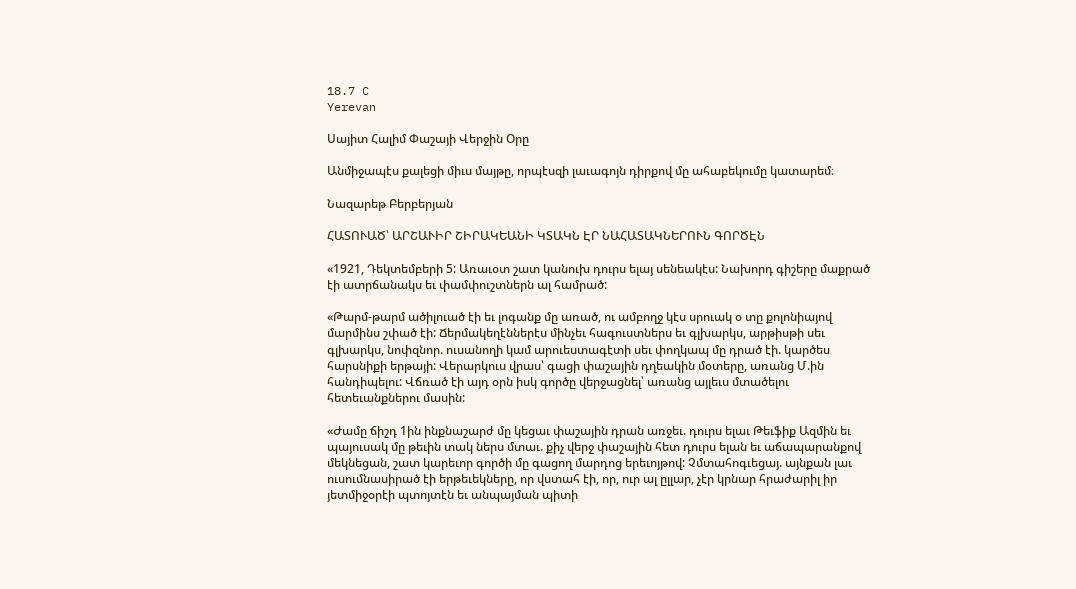18.7 C
Yerevan

Սայիտ Հալիմ Փաշայի Վերջին Օրը

Անմիջապէս քալեցի միւս մայթը, որպէսզի լաւագոյն դիրքով մը ահաբեկումը կատարեմ։

Նազարեթ Բերբերյան

ՀԱՏՈՒԱԾ՝ ԱՐՇԱՒԻՐ ՇԻՐԱԿԵԱՆԻ ԿՏԱԿՆ ԷՐ ՆԱՀԱՏԱԿՆԵՐՈՒՆ ԳՈՐԾԷՆ

«1921, Դեկտեմբերի 5: Առաւօտ շատ կանուխ դուրս ելայ սենեակէս: Նախորդ գիշերը մաքրած էի ատրճանակս եւ փամփուշտներն ալ համրած:

«Թարմ-թարմ ածիլուած էի եւ լոգանք մը առած, ու ամբողջ կէս սրուակ օ տը քոլոնիայով մարմինս շփած էի: Ճերմակեղէններէս մինչեւ հագուստներս եւ գլխարկս, արթիսթի սեւ գլխարկս, նոփզնոր. ուսանողի կամ արուեստագէտի սեւ փողկապ մը դրած էի. կարծես հարսնիքի երթայի: Վերարկուս վրաս՝ գացի փաշային դղեակին մօտերը, առանց Մ.ին հանդիպելու: Վճռած էի այդ օրն իսկ գործը վերջացնել՝ առանց այլեւս մտածելու հետեւանքներու մասին:

«Ժամը ճիշդ 1ին ինքնաշարժ մը կեցաւ փաշային դրան առջեւ. դուրս ելաւ Թեւֆիք Ազմին եւ պայուսակ մը թեւին տակ ներս մտաւ. քիչ վերջ փաշային հետ դուրս ելան եւ աճապարանքով մեկնեցան, շատ կարեւոր գործի մը գացող մարդոց երեւոյթով: Չմտահոգւեցայ. այնքան լաւ ուսումնասիրած էի երթեւեկները, որ վստահ էի, որ, ուր ալ ըլլար, չէր կրնար հրաժարիլ իր յետմիջօրէի պտոյտէն եւ անպայման պիտի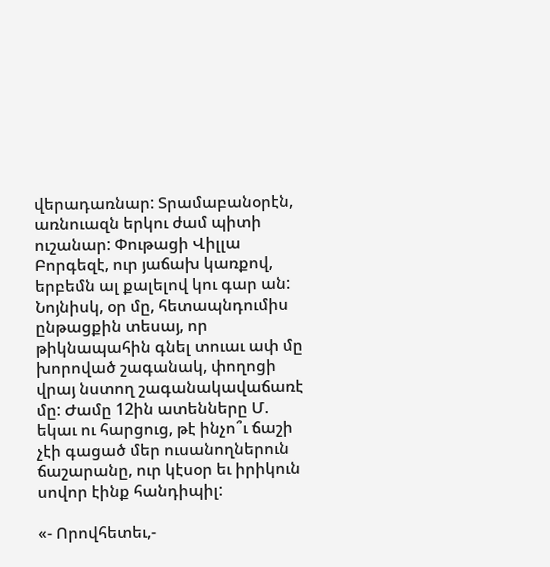վերադառնար: Տրամաբանօրէն, առնուազն երկու ժամ պիտի ուշանար: Փութացի Վիլլա Բորգեզէ, ուր յաճախ կառքով, երբեմն ալ քալելով կու գար ան: Նոյնիսկ, օր մը, հետապնդումիս ընթացքին տեսայ, որ թիկնապահին գնել տուաւ ափ մը խորոված շագանակ, փողոցի վրայ նստող շագանակավաճառէ մը: Ժամը 12ին ատենները Մ. եկաւ ու հարցուց, թէ ինչո՞ւ ճաշի չէի գացած մեր ուսանողներուն ճաշարանը, ուր կէսօր եւ իրիկուն սովոր էինք հանդիպիլ:

«- Որովհետեւ,-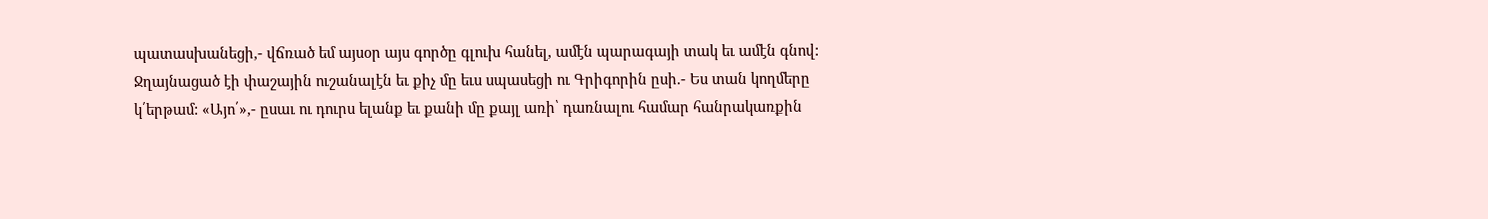պատասխանեցի,- վճռած եմ այսօր այս գործը գլուխ հանել, ամէն պարագայի տակ եւ ամէն գնով: Ջղայնացած էի փաշային ուշանալէն եւ քիչ մը եւս սպասեցի ու Գրիգորին ըսի.- Ես տան կողմերը կ՛երթամ: «Այո՛»,- ըսաւ ու դուրս ելանք եւ քանի մը քայլ առի՝ դառնալու համար հանրակառքին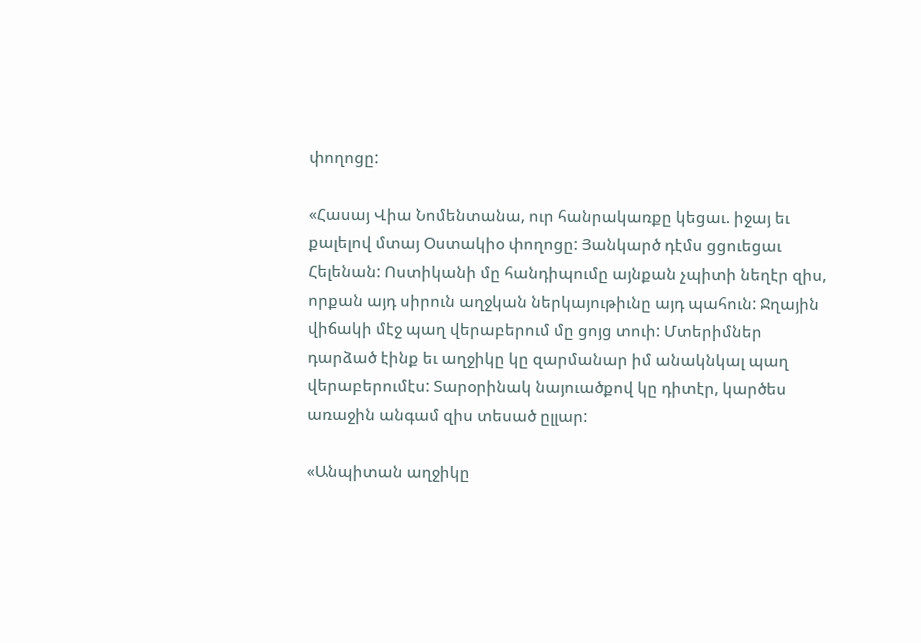փողոցը:

«Հասայ Վիա Նոմենտանա, ուր հանրակառքը կեցաւ. իջայ եւ քալելով մտայ Օստակիօ փողոցը: Յանկարծ դէմս ցցուեցաւ Հելենան: Ոստիկանի մը հանդիպումը այնքան չպիտի նեղէր զիս, որքան այդ սիրուն աղջկան ներկայութիւնը այդ պահուն: Ջղային վիճակի մէջ պաղ վերաբերում մը ցոյց տուի: Մտերիմներ դարձած էինք եւ աղջիկը կը զարմանար իմ անակնկալ պաղ վերաբերումէս: Տարօրինակ նայուածքով կը դիտէր, կարծես առաջին անգամ զիս տեսած ըլլար:

«Անպիտան աղջիկը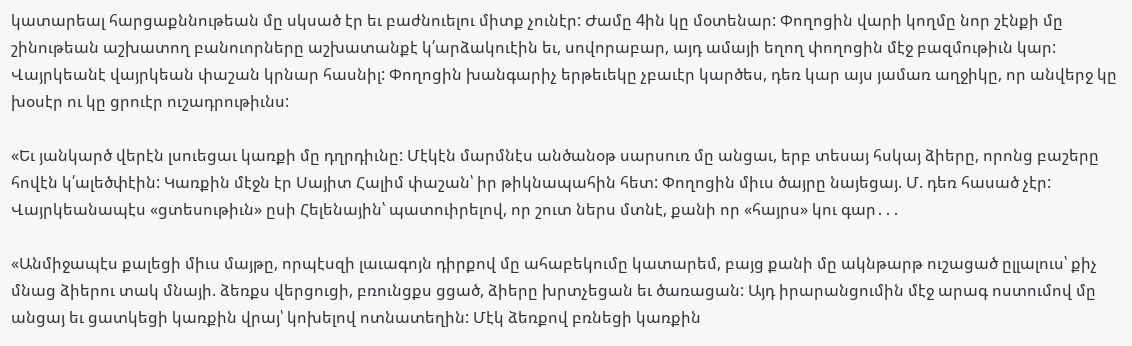կատարեալ հարցաքննութեան մը սկսած էր եւ բաժնուելու միտք չունէր: Ժամը 4ին կը մօտենար: Փողոցին վարի կողմը նոր շէնքի մը շինութեան աշխատող բանուորները աշխատանքէ կ՛արձակուէին եւ, սովորաբար, այդ ամայի եղող փողոցին մէջ բազմութիւն կար: Վայրկեանէ վայրկեան փաշան կրնար հասնիլ: Փողոցին խանգարիչ երթեւեկը չբաւէր կարծես, դեռ կար այս յամառ աղջիկը, որ անվերջ կը խօսէր ու կը ցրուէր ուշադրութիւնս:

«Եւ յանկարծ վերէն լսուեցաւ կառքի մը դղրդիւնը: Մէկէն մարմնէս անծանօթ սարսուռ մը անցաւ, երբ տեսայ հսկայ ձիերը, որոնց բաշերը հովէն կ՛ալեծփէին: Կառքին մէջն էր Սայիտ Հալիմ փաշան՝ իր թիկնապահին հետ: Փողոցին միւս ծայրը նայեցայ. Մ. դեռ հասած չէր: Վայրկեանապէս «ցտեսութիւն» ըսի Հելենային՝ պատուիրելով, որ շուտ ներս մտնէ, քանի որ «հայրս» կու գար․․․

«Անմիջապէս քալեցի միւս մայթը, որպէսզի լաւագոյն դիրքով մը ահաբեկումը կատարեմ, բայց քանի մը ակնթարթ ուշացած ըլլալուս՝ քիչ մնաց ձիերու տակ մնայի. ձեռքս վերցուցի, բռունցքս ցցած, ձիերը խրտչեցան եւ ծառացան: Այդ իրարանցումին մէջ արագ ոստումով մը անցայ եւ ցատկեցի կառքին վրայ՝ կոխելով ոտնատեղին: Մէկ ձեռքով բռնեցի կառքին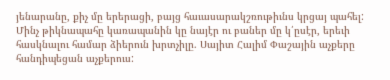յենարանը, քիչ մը երերացի, բայց հաւասարակշռութիւնս կրցայ պահել: Մինչ թիկնապահը կառապանին կը նայէր ու բաներ մը կ՛ըսէր, երեւի հասկնալու համար ձիերուն խրտչիլը. Սայիտ Հալիմ Փաշային աչքերը հանդիպեցան աչքերուս: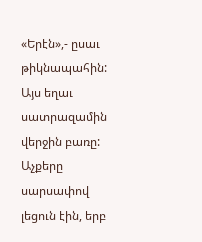«Երէն»,- ըսաւ թիկնապահին: Այս եղաւ սատրազամին վերջին բառը: Աչքերը սարսափով լեցուն էին, երբ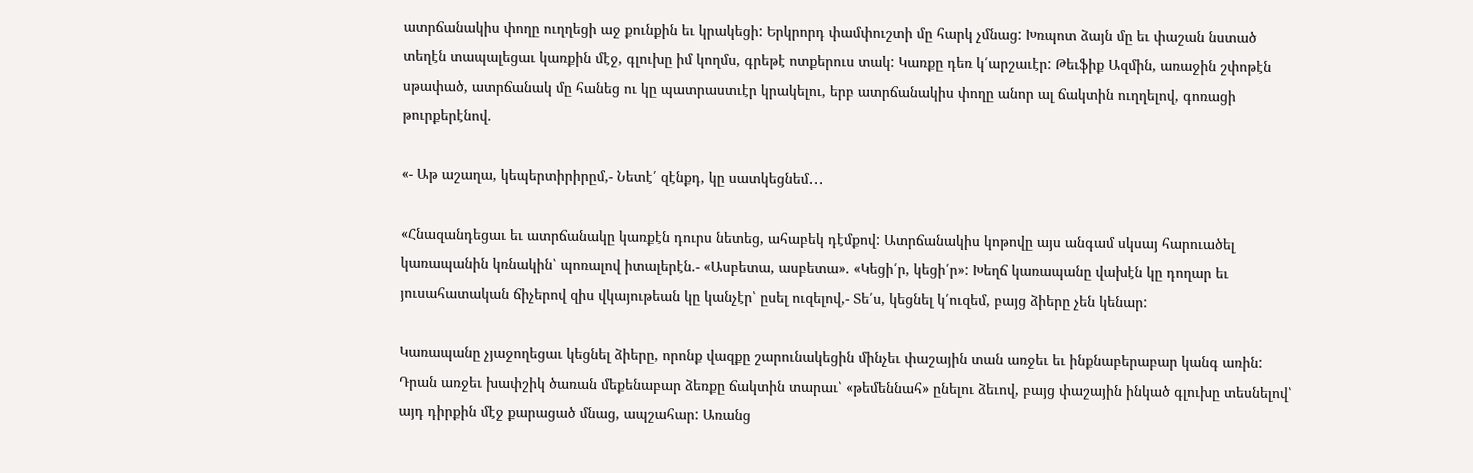ատրճանակիս փողը ուղղեցի աջ քունքին եւ կրակեցի: Երկրորդ փամփուշտի մը հարկ չմնաց: Խռպոտ ձայն մը եւ փաշան նստած տեղէն տապալեցաւ կառքին մէջ, գլուխը իմ կողմս, գրեթէ ոտքերուս տակ: Կառքը դեռ կ՛արշաւէր: Թեւֆիք Ազմին, առաջին շփոթէն սթափած, ատրճանակ մը հանեց ու կը պատրաստւէր կրակելու, երբ ատրճանակիս փողը անոր ալ ճակտին ուղղելով, գոռացի թուրքերէնով.

«- Աթ աշաղա, կեպերտիրիրըմ,- Նետէ՛ զէնքդ, կը սատկեցնեմ․․․

«Հնազանդեցաւ եւ ատրճանակը կառքէն դուրս նետեց, ահաբեկ դէմքով: Ատրճանակիս կոթովը այս անգամ սկսայ հարուածել կառապանին կռնակին՝ պոռալով իտալերէն.- «Ասբետա, ասբետա». «Կեցի՛ր, կեցի՛ր»: Խեղճ կառապանը վախէն կը դողար եւ յուսահատական ճիչերով զիս վկայութեան կը կանչէր՝ ըսել ուզելով,- Տե՛ս, կեցնել կ՛ուզեմ, բայց ձիերը չեն կենար:

Կառապանը չյաջողեցաւ կեցնել ձիերը, որոնք վազքը շարունակեցին մինչեւ փաշային տան առջեւ եւ ինքնաբերաբար կանգ առին: Դրան առջեւ խափշիկ ծառան մեքենաբար ձեռքը ճակտին տարաւ՝ «թեմեննահ» ընելու ձեւով, բայց փաշային ինկած գլուխը տեսնելով՝ այդ դիրքին մէջ քարացած մնաց, ապշահար: Առանց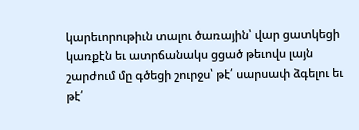կարեւորութիւն տալու ծառային՝ վար ցատկեցի կառքէն եւ ատրճանակս ցցած թեւովս լայն շարժում մը գծեցի շուրջս՝ թէ՛ սարսափ ձգելու եւ թէ՛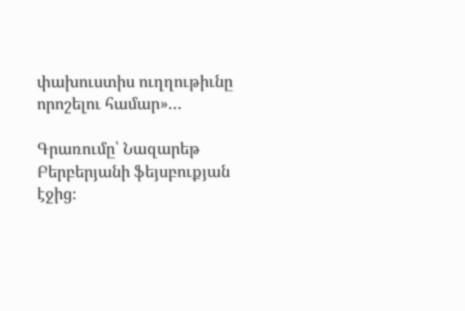փախուստիս ուղղութիւնը որոշելու համար»…

Գրառումը՝ Նազարեթ Բերբերյանի ֆեյսբուքյան էջից։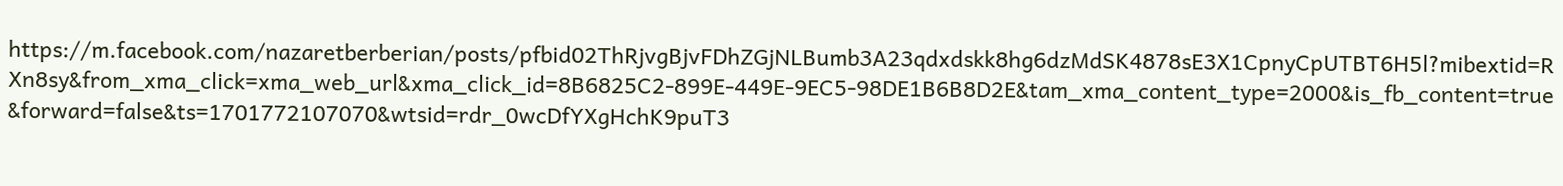https://m.facebook.com/nazaretberberian/posts/pfbid02ThRjvgBjvFDhZGjNLBumb3A23qdxdskk8hg6dzMdSK4878sE3X1CpnyCpUTBT6H5l?mibextid=RXn8sy&from_xma_click=xma_web_url&xma_click_id=8B6825C2-899E-449E-9EC5-98DE1B6B8D2E&tam_xma_content_type=2000&is_fb_content=true&forward=false&ts=1701772107070&wtsid=rdr_0wcDfYXgHchK9puT3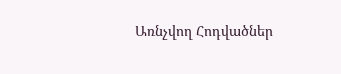Առնչվող Հոդվածներ